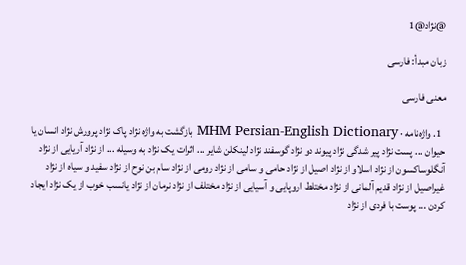@نژاد@1

زبان مبدأ: فارسی

معنی فارسی

  1. واژه‌نامه · MHM Persian-English Dictionary بازگشت به واژه نژاد پاک نژاد پرورش نژاد انسان يا حيوان ... پست نژاد پير شدگى نژاد پيوند دو نژاد گوسفند نژاد لينکلن شاير ... اثرات يک نژاد به وسيله ... از نژاد آريايى از نژاد آنگلوساکسون از نژاد اسلاو از نژاد اصيل از نژاد حامى و سامى از نژاد رومى از نژاد سام بن نوح از نژاد سفيد و سياه از نژاد غيراصيل از نژاد قديم آلمانى از نژاد مختلط اروپايى و آسيايى از نژاد مختلف از نژاد نرمان از نژاد يانسب خوب از يک نژاد ايجاد کردن ... پوست با فردى از نژاد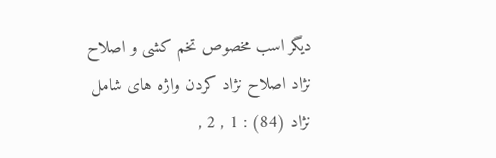ديگر اسب مخصوص تخم کشى و اصلاح نژاد اصلاح نژاد کردن واژه هاى شامل نژاد (84) : 1 , 2 ,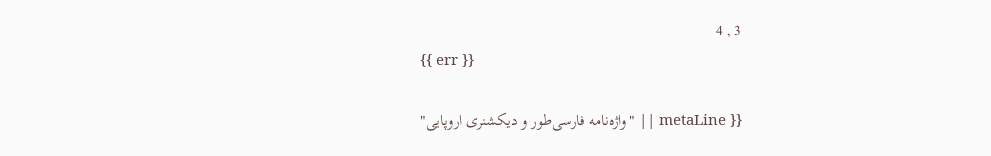3 , 4
{{ err }}

{{ metaLine || "واژه‌نامه فارسی‌طور و دیکشنری اروپایی"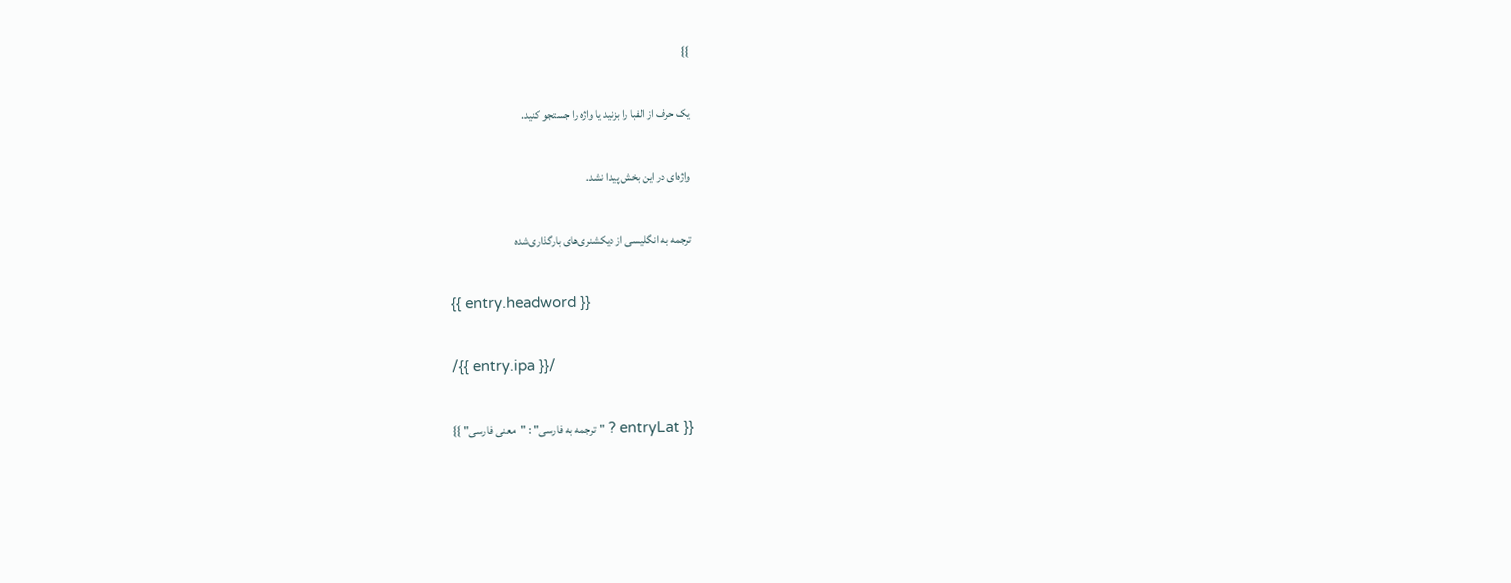}}

یک حرف از الفبا را بزنید یا واژه را جستجو کنید.

واژه‌ای در این بخش پیدا نشد.

ترجمه به انگلیسی از دیکشنری‌های بارگذاری‌شده

{{ entry.headword }}

/{{ entry.ipa }}/

{{ entryLat ? "ترجمه به فارسی" : "معنی فارسی" }}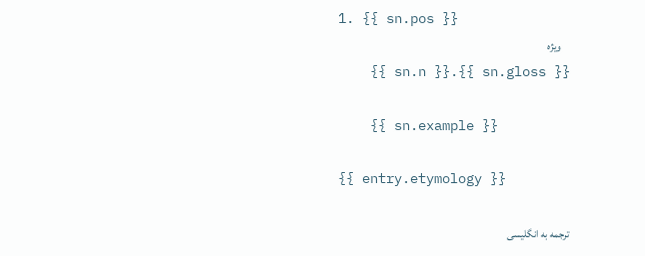1. {{ sn.pos }}
    ویژه
    {{ sn.n }}.{{ sn.gloss }}

    {{ sn.example }}

{{ entry.etymology }}

ترجمه به انگلیسی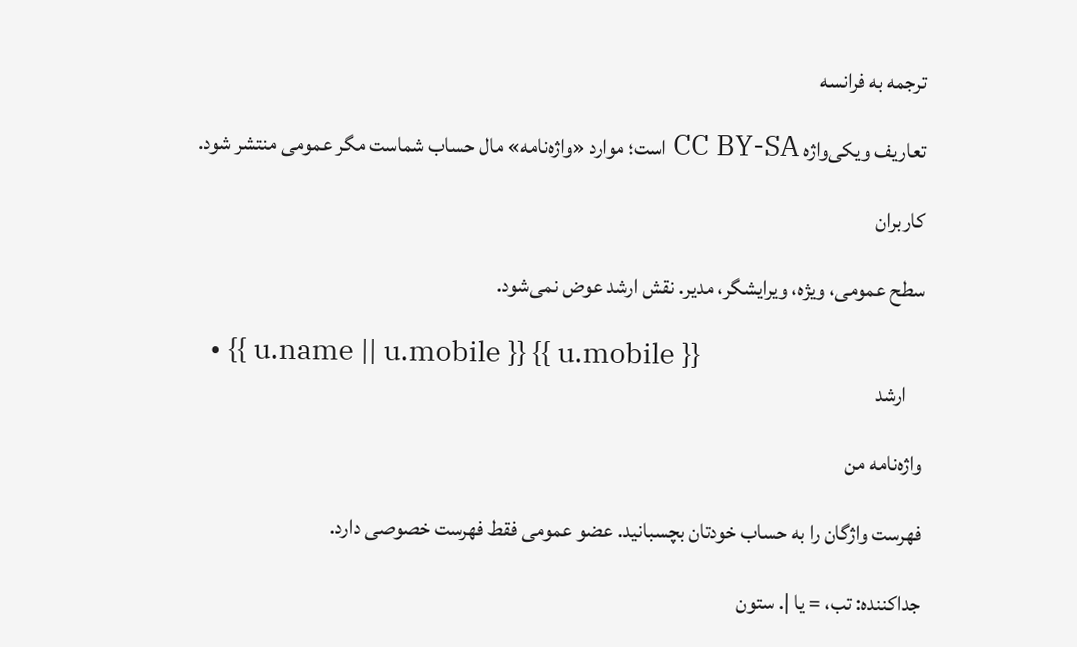ترجمه به فرانسه

تعاریف ویکی‌واژه CC BY-SA است؛ موارد «واژه‌نامه» مال حساب شماست مگر عمومی منتشر شود.

کاربران

سطح عمومی، ویژه، ویرایشگر، مدیر. نقش ارشد عوض نمی‌شود.

  • {{ u.name || u.mobile }} {{ u.mobile }}
    ارشد

واژه‌نامه من

فهرست واژگان را به حساب خودتان بچسبانید. عضو عمومی فقط فهرست خصوصی دارد.

جداکننده: تب، = یا |. ستون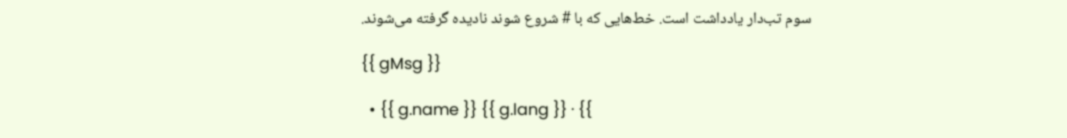سوم تب‌دار یادداشت است. خط‌هایی که با # شروع شوند نادیده گرفته می‌شوند.

{{ gMsg }}

  • {{ g.name }} {{ g.lang }} · {{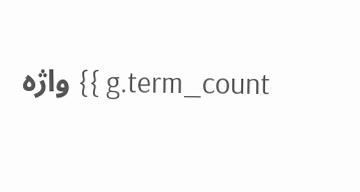g.term_count }} واژه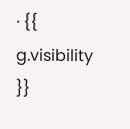· {{ g.visibility }}